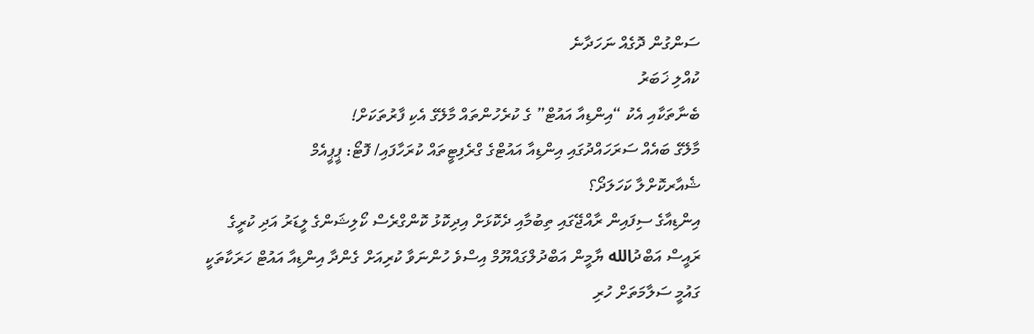ސަންގުން ދޮގެއް ނަހަދާނެ
ކުއްލި ޚަބަރު
ބެނާތަކާއި އެކު “އިންޑިއާ އައުޓް” ގެ ކުރެހުންތައް މާލޭގެ އެކި ފާރުތަކަށް!
މާލޭގެ ބައެއް ސަރަހައްދުގައި އިންޑިއާ އައުޓްގެ ގްރެފިޓީތައް ކުރަހާފައި/ ފޮޓޯ: ޕީޕީއެމް
ޝެއާރކޮށްލާ ކަހަލަދޯ؟
އިންޑިއާގެ ސިފައިން ރާއްޖޭގައި ތިބުމާއި ދެކޮޅަށް އިދިކޮޅު ކޮންގްރެސް ކޯލިޝަންގެ ލީޑަރު އަދި ކުރީގެ ރައީސް އަބްދުالله ޔާމީން އަބްދުލްގައްޔޫމް އިސްވެ ހުންނަވާ ކުރިއަށް ގެންދާ އިންޑިއާ އައުޓް ހަރަކާތަކީ ގައުމީ ސަލާމަތަށް ހުރި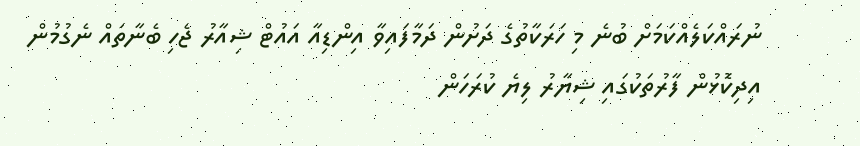ނުރައްކަލެއްކަމަށް ބުނެ މި ހަރަކާތުގެ ދަށުން ދަމާފައިވާ އިންޑިއާ އައުޓް ޝިއާރު ޖެހި ބެނާތައް ނެގުމުން އިދިކޮޅުން ފާރުތަކުގައި ޝިޔާރު ލިޔެ ކުރަހަން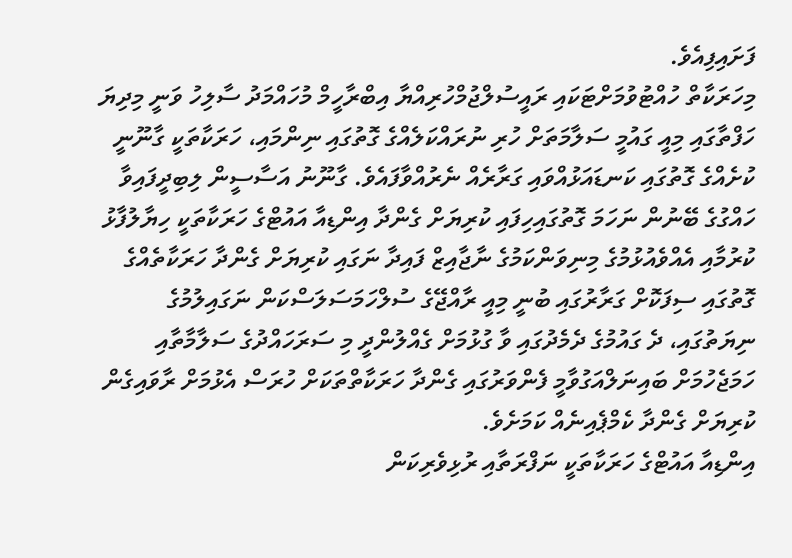ފަށައިފިއެވެ.
މިހަރަކާތް ހުއްޓުވުމަށްޓަކައި ރައީސުލްޖުމްހުރިއްޔާ އިބްރާހީމް މުހައްމަދު ސާލިހު ވަނީ މިދިޔަ ހަފްތާގައި މިއީ ގައުމީ ސަލާމަތަށް ހުރި ނުރައްކަލެއްގެ ގޮތުގައި ނިންމައި، ހަރަކާތަކީ ގާނޫނީ ކުށެއްގެ ގޮތުގައި ކަނޑައަޅުއްވައި ގަރާރެއް ނެރުއްވާފައެވެ. ގާނޫނު އަސާސީން ލިބިދީފައިވާ ހައްގުގެ ބޭނުން ނަހަމަ ގޮތުގައިހިފައި ކުރިޔަށް ގެންދާ އިންޑިއާ އައުޓްގެ ހަރަކާތަކީ ހިޔާލުފާޅު ކުރުމާއި އެއްވެއުޅުމުގެ މިނިވަންކަމުގެ ނާޖާއިޒް ފައިދާ ނަގައި ކުރިޔަށް ގެންދާ ހަރަކާތެއްގެ ގޮތުގައި ސިފަކޮށް ގަރާރުގައި ބުނީ މިއީ ރާއްޖޭގެ ސުލްހަމަސަލަސްކަން ނަގައިލުމުގެ ނިޔަތުގައި، ދެ ގައުމުގެ ދެމެދުގައި ވާ ގުޅުމަށް ގެއްލުންދީ މި ސަރަހައްދުގެ ސަލާމާތާއި ހަމަޖެހުމަށް ބައިނަލްއަގުވާމީ ފެންވަރުގައި ގެންދާ ހަރަކާތްތަކަށް ހުރަސް އެޅުމަށް ރާވައިގެން ކުރިޔަށް ގެންދާ ކެމްޕެއިނެއް ކަމަށެވެ.
އިންޑިއާ އައުޓްގެ ހަރަކާތަކީ ނަފްރަތާއި ރުޅިވެރިކަން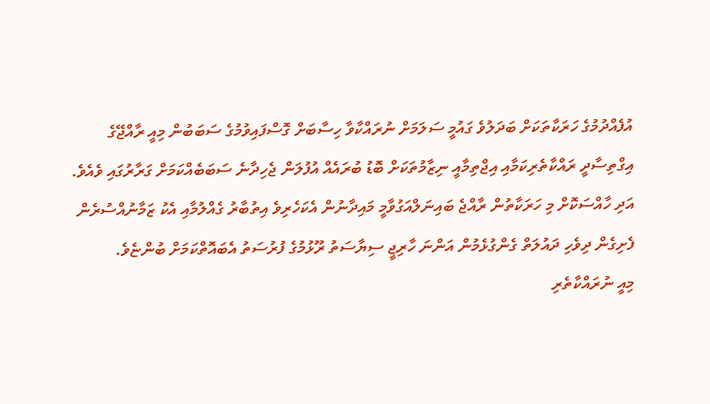އުފެއްދުމުގެ ހަރަކާތަކަށް ބަދަލުވެ ގައުމީ ސަލަމަށް ނުރައްކާވާ ހިސާބަށް ގޮސްފައިވުމުގެ ސަބަބުން މިއީ ރާއްޖޭގެ އިގްތިސާދީ ރައްކާތެރިކަމާއި އިޖްތިމާއީ ނިޒާމުތަކަށް ބޮޑު ބުރައެއް އުފުލަން ޖެހިދާނެ ސަބަބެއްކަމަށް ގަރާރުގައި ވެއެވެ. އަދި ހާއްސަކޮށް މި ހަރަކާތުން ރާއްޖެ ބައިނަލްއަގުވާމީ މައިދާނުން އެކަހެރިވެ އިތުބާރު ގެއްލުމާއި އެކު ޒަމާނުއްސުރެން ފެށިގެން ދިވެހި ދައުލަތް ގެންގުޅެމުން އަންނަ ހާރިޖީ ސިޔާސަތު ރޫޅުމުގެ ފުރުސަތު އެބައޮތްކަމަށް ބުންޏެވެ.
މިއީ ނުރައްކާތެރި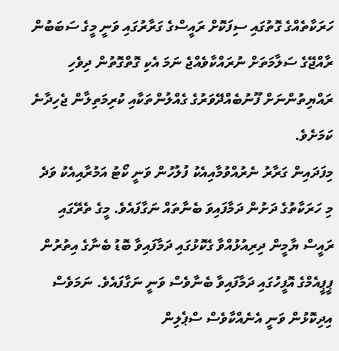ހަރަކާތެއްގެ ގޮތުގައި ސިފަކޮށް ރައީސްގެ ގަރާރުގައި ވަނީ މީގެ ސަބަބުން ރާއްޖޭގެ ސަލާމަތަށް ނުރައްކާވެއްޖެ ނަމަ އެކި ގޮތްގޮތުން ދިވެހި ރައްޔިތުންނަށް ފޫނުބެއްދޭވަރުގެ ގެއްލުންތަކާއި ކުރިމަތިލާން ޖެހިދާނެ ކަމަށެވެ.
މިފަދައިން ގަރާރު ނެރުއްވުމާއިއެކު ފުލުހުން ވަނީ ކޯޓު އަމުރާއިއެކު ވަދެ މި ހަރަކާތުގެ ދަށުން ދަމާފައިވަ ބެނާތައް ނަގާފައެވެ. މީގެ ތެރޭގައި ރައީސް ޔާމީން ދިރިއުޅުއްވާ ގެކޮޅުގައި ދަމާފައިވާ ބޮޑު ބެނާގެ އިތުރުން ޕީޕީއެމްގެ އޮފީހުގައި ދަމާފައިވާ ބެނާވެސް ވަނީ ނަގާފައެވެ. ނަމަވެސް އިދިކޮޅުން ވަނީ އެނެއްކާވެސް ސްޕެލިން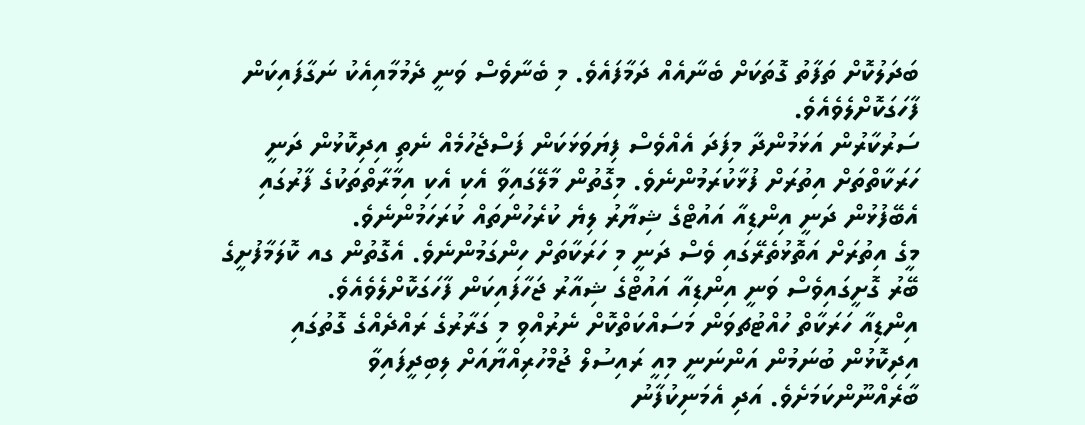ބަދަލުކޮށް ތަފާތު ގޮތަކަށް ބެނާއެއް ދަމާފައެވެ. މި ބެނާވެސް ވަނީ ދެމުމާއިއެކު ނަގާފައިކަން ފާހަގަކޮށްލެވެއެވެ.
ސަރުކާރުން އަޅަމުންދާ މިފަދަ އެއްވެސް ފިޔަވަޅަކަން ފަސްޖެހުމެއް ނެތި އިދިކޮޅުން ދަނީ ހަރަކާތްތަށް އިތުރަށް ފުޅާކުރަމުންނެވެ. މިގޮތުން މާލޭގައިވާ އެކި އެކި އިމާރާތްތަކުގެ ފާރުގައި އެބޭފުޅުން ދަނީ އިންޑިއާ އައުޓްގެ ޝިޔާރު ލިޔެ ކުރެހުންތައް ކުރަހަމުންނެވެ.
މީގެ އިތުރަށް އަތޮޅުތެރޭގައި ވެސް ދަނީ މި ހަރަކާތަށް ހިންގަމުންނެވެ. އެގޮތުން ގއ ކޮލަމާފުށީގެ ބޭރު ގޮށީގައިވެސް ވަނީ އިންޑިއާ އައުޓްގެ ޝިއާރު ޖަހާފައިކަން ފާހަގަކޮށްލެވެއެވެ.
އިންޑިއާ ހަރަކާތް ހުއްޓުޗވަން މަސައްކަތްކޮށް ނެރުއްވި މި ގަރާރުގެ ރައްދެއްގެ ގޮތުގައި އިދިކޮޅުން ބުނަމުން އަންނަނީ މިއީ ރައިސުލް ޖުމްހުރިއްޔާއަށް ލިބިދީފައިވާ ބާރެއްނޫންކަމަށެވެ. އަދި އެމަނިކުފާނު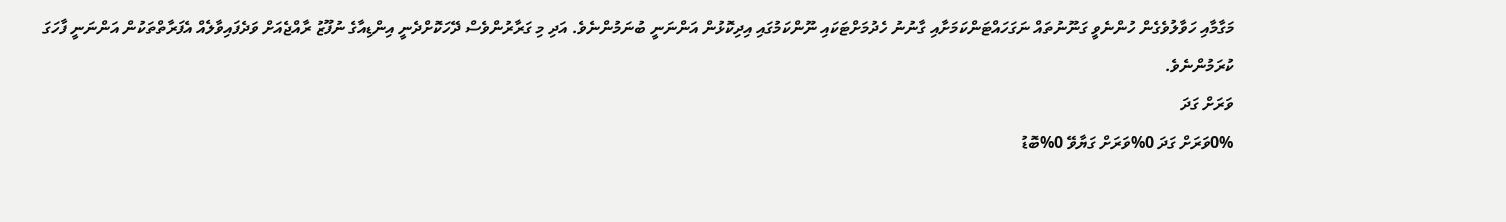މަގާމާއި ހަވާލުވެގެން ހުންނެވީ ގަނޫނުތައް ނަގަހައްޓަންކަމަށާއި ގާނުނު ހެދުމަށްޓަކައި ނޫންކަމުގައި އިދިކޮޅުން އަންނަނީ ބުނަމުންނެވެ. އަދި މި ގަރާރުންވެސް ދޭހަކޮށްދެނީ އިންޑިއާގެ ނުފޫޒު ރާއްޖެއަށް ވަދެފައިވާލެއް އެފަރާތްތަކުން އަންނަނީ ފާހަގަ ކުރަމުންނެވެ.
ވަރަށް ގަދަ
0%ވަރަށް ގަދަ 0%ވަރަށް ގަޔާވޭ 0%ބޮޑު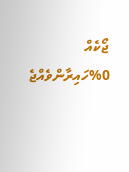ޖޯކެއް 0%ހައިރާންވެއްޖެ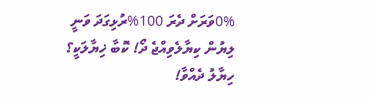0%ވަރަށް ދެރަ 100%ރުޅިގަދަ ވަނީ
ލިޔުން ކިޔާލެވިއްޖެ ދޯ! ކޮބާ ޚިޔާލަކީ؟
ހިޔާލު ދެއްވާ!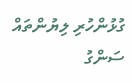ގުޅުންހުރި ލިޔުންތައް
ސަންގު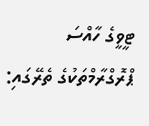ޓީވީގެ ހާއްސަ ޕްރޮގްރާމްތަކުގެ ތެރޭގައި: